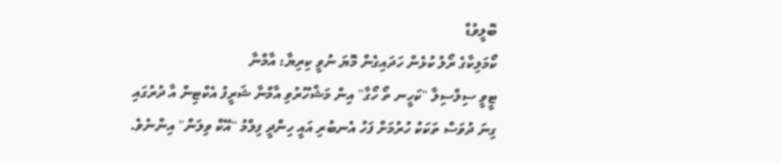ބޮލީވުޑް
ކޯމަލިކާގެ ރޯލު ކުޅެން ހަދައިގެން މޮޔަ ނުވީ ކިރިޔާ: އާމްނާ
ޓީވީ ސިލްސިލާ "ކަހީނ ތޯ ހޯގާ" އިން މަޝްހޫރުވި އާމްނާ ޝަރީފު އެކްޓިން އާ ދުރުގައި ގިނަ ދުވަސް ތަކަކު ހުރުމަށް ފަހު އެނބުރި އައީ ހިންދީ ފިލްމު "އޭކް ވިލަން" އިންނެވެ.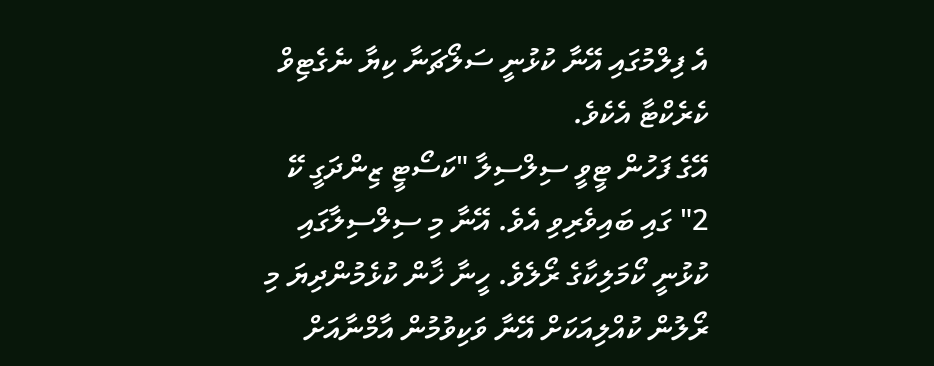އެ ފިލްމުގައި އޭނާ ކުޅުނީ ސަލޯޗަނާ ކިޔާ ނެގެޓިވް ކެރެކްޓާ އެކެވެ.
އޭގެ ފަހުން ޓީވީ ސިލްސިލާ "ކަސޯޓީ ޒިންދަގީ ކޭ 2" ގައި ބައިވެރިވި އެވެ. އޭނާ މި ސިލްސިލާގައި ކުޅުނީ ކޯމަލިކާގެ ރޯލެވެ. ހީނާ ޚާން ކުޅެމުންދިޔަ މި ރޯލުން ކުއްލިއަކަށް އޭނާ ވަކިވުމުން އާމްނާއަށް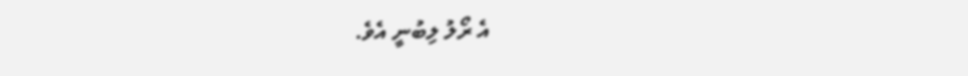އެ ރޯލު ލިބުނީ އެވެ.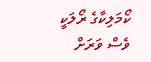ކޯމަލިކާގެ ރޯލަކީ ވެސް ވަރަށް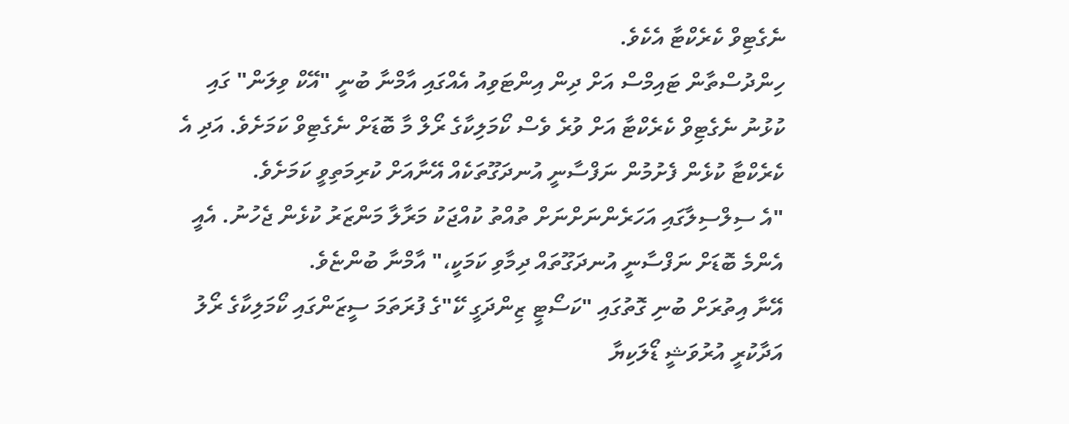ނެގެޓިވް ކެރެކްޓާ އެކެވެ.
ހިންދުސްތާން ޓައިމްސް އަށް ދިން އިންޓަވިއު އެއްގައި އާމްނާ ބުނީ "އޭކް ވިލަން" ގައި ކުޅުނު ނެގެޓިވް ކެރެކްޓާ އަށް ވުރެ ވެސް ކޯމަލިކާގެ ރޯލް މާ ބޮޑަށް ނެގެޓިވް ކަމަށެވެ. އަދި އެ ކެރެކްޓާ ކުޅެން ފެށުމުން ނަފްސާނީ އުނދަގޫތަކެއް އޭނާއަށް ކުރިމަތިވީ ކަމަށެވެ.
"އެ ސިލްސިލާގައި އަހަރެންނަށްނަށް ތުއްތު ކުއްޖަކު މަރާލާ މަންޒަރު ކުޅެން ޖެހުނު. އެއީ އެންމެ ބޮޑަށް ނަފްސާނީ އުނދަގޫތައް ދިމާވި ކަމަކީ،" އާމްނާ ބުންޏެވެ.
އޭނާ އިތުރަށް ބުނި ގޮތުގައި "ކަސޯޓީ ޒިންދަގީ ކޭ"ގެ ފުރަތަމަ ސީޒަންގައި ކޯމަލިކާގެ ރޯލު އަދާކުރީ އުރުވަޝީ ޑޯލަކިޔާ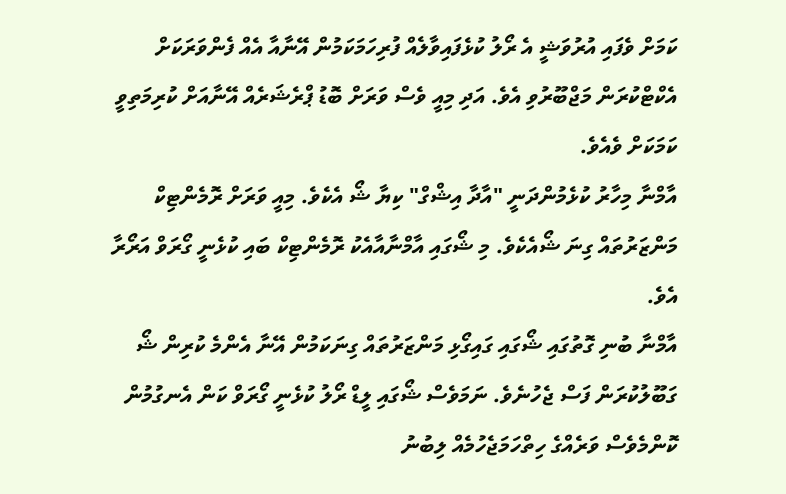ކަމަށް ވެފައި އުރުވަޝީ އެ ރޯލު ކުޅެފައިވާލެއް ފުރިހަމަކަމުން އޭނާއާ އެއް ފެންވަރަކަށް އެކްޓްކުރަން މަޖްބޫރުވި އެވެ. އަދި މިއީ ވެސް ވަރަށް ބޮޑު ޕްރެޝަރެއް އޭނާއަށް ކުރިމަތިވީ ކަމަކަށް ވެއެވެ.
އާމްނާ މިހާރު ކުޅެމުންދަނީ "އާދާ އިޝްގް" ކިޔާ ޝޯ އެކެވެ. މިއީ ވަރަށް ރޮމެންޓިކް މަންޒަރުތައް ގިނަ ޝޯއެކެވެ. މި ޝޯގައި އާމްނާއާއެކު ރޮމެންޓިކް ބައި ކުޅެނީ ގޯރަވް އަރޯރާ އެވެ.
އާމްނާ ބުނި ގޮތުގައި ޝޯގައި ގައިގޯޅި މަންޒަރުތައް ގިނަކަމުން އޭނާ އެންމެ ކުރިން ޝޯ ގަބޫލުކުރަން ފަސް ޖެހުނެވެ. ނަމަވެސް ޝޯގައި ލީޑް ރޯލު ކުޅެނީ ގޯރަވް ކަން އެނގުމުން ކޮންމެވެސް ވަރެއްގެ ހިތްހަމަޖެހުމެއް ލިބުނު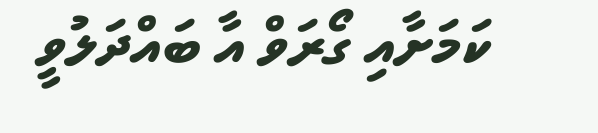ކަމަށާއި ގޯރަވް އާ ބައްދަލުވީ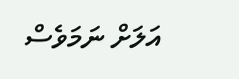އަލަށް ނަމަވެސް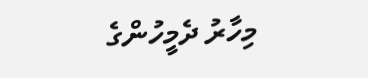މިހާރު ދެމީހުންގެ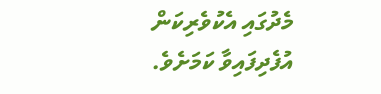މެދުގައި އެކުވެރިކަން އުފެދިފައިވާ ކަމަށެވެ.